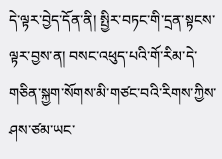དེ་ལྟར་བྱེད་དོན་ནི། སྤྱིར་བཏང་གི་དྲན་སྟངས་ལྟར་བྱས་ན། བསང་འཕུད་པའི་གོ་རིམ་དེ་གཅིན་སྐྱག་སོགས་མི་གཙང་བའི་རིགས་ཀྱིས་ཤས་ཙམ་ཡང་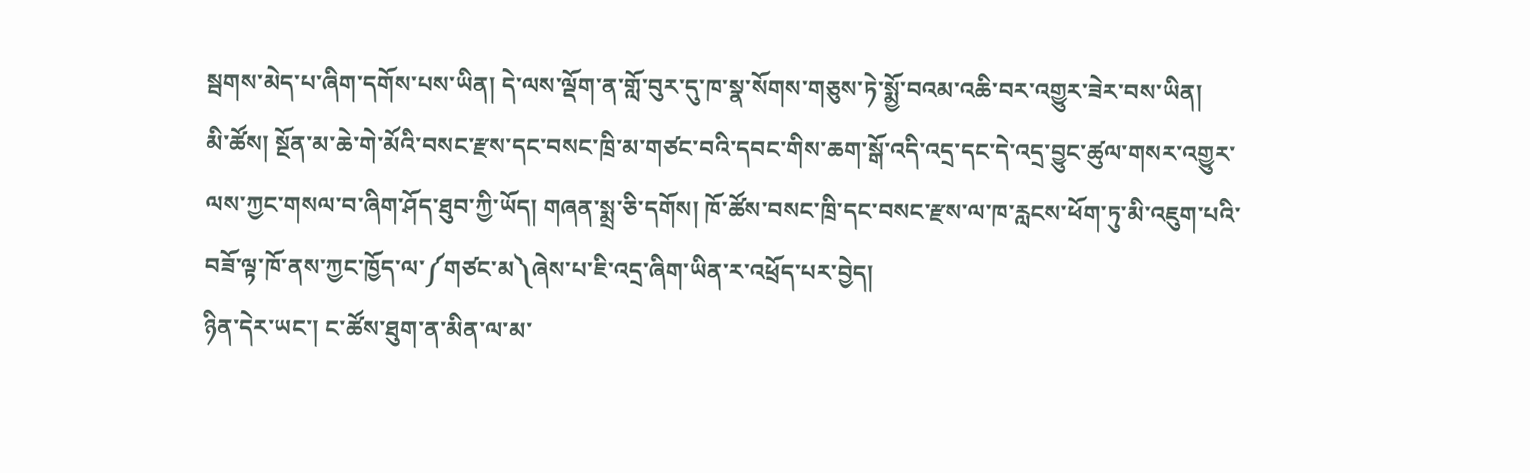སྦགས་མེད་པ་ཞིག་དགོས་པས་ཡིན། དེ་ལས་ལྡོག་ན་གློ་བུར་དུ་ཁ་སྣ་སོགས་གཅུས་ཏེ་སྨྱོ་བའམ་འཆི་བར་འགྱུར་ཟེར་བས་ཡིན།
མི་ཚོས། སྔོན་མ་ཆེ་གེ་མོའི་བསང་རྫས་དང་བསང་ཁྲི་མ་གཙང་བའི་དབང་གིས་ཆག་སྒོ་འདི་འདྲ་དང་དེ་འདྲ་བྱུང་ཚུལ་གསར་འགྱུར་ལས་ཀྱང་གསལ་བ་ཞིག་ཤོད་ཐུབ་ཀྱི་ཡོད། གཞན་སྨྲ་ཅི་དགོས། ཁོ་ཚོས་བསང་ཁྲི་དང་བསང་རྫས་ལ་ཁ་རླངས་ཕོག་ཏུ་མི་འཇུག་པའི་བཟོ་ལྟ་ཁོ་ནས་ཀྱང་ཁྱོད་ལ་༼གཙང་མ༽ཞེས་པ་ཇི་འདྲ་ཞིག་ཡིན་ར་འཕྲོད་པར་བྱེད།
ཉིན་དེར་ཡང་། ང་ཚོས་ཐུག་ན་མིན་ལ་མ་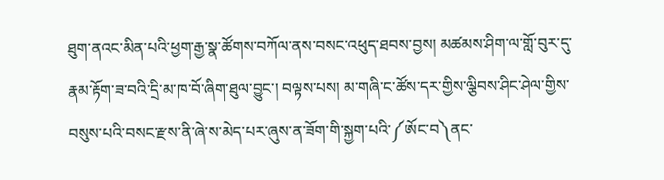ཐུག་ནའང་མིན་པའི་ཕྱག་རྒྱ་སྣ་ཚོགས་བཀོལ་ནས་བསང་འཕུད་ཐབས་བྱས། མཚམས་ཤིག་ལ་གློ་བུར་དུ་རྣམ་རྟོག་ཟ་བའི་དྲི་མ་ཁ་བོ་ཞིག་ཐུལ་བྱུང་། བལྟས་པས། མ་གཞི་ང་ཚོས་དར་གྱིས་ལྕིབས་ཤིང་ཤེལ་གྱིས་བསུས་པའི་བསང་རྫས་ནི་ཞེ་ས་མེད་པར་ཞུས་ན་ཟོག་གི་སྐྱག་པའི་༼ཨོང་བ༽ནང་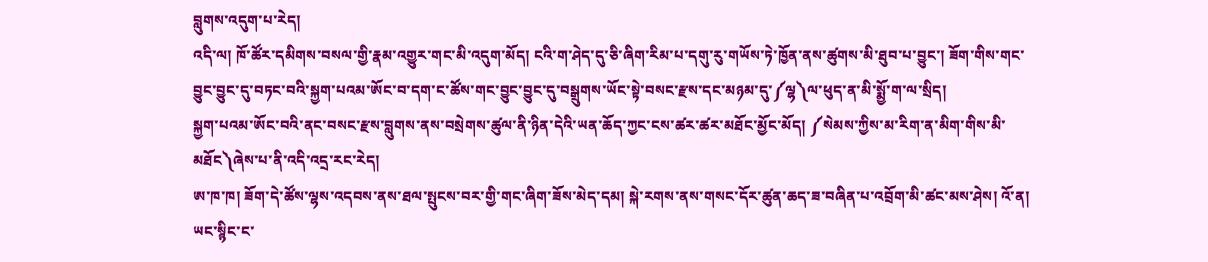བླུགས་འདུག་པ་རེད།
འདི་ལ། ཁོ་ཚོར་དམིགས་བསལ་གྱི་རྣམ་འགྱུར་གང་མི་འདུག་མོད། ངའི་ག་ཤེད་དུ་ཅི་ཞིག་རིམ་པ་དགུ་རུ་གཡོས་ཏེ་ཁྱོན་ནས་ཚུགས་མི་ཐུབ་པ་བྱུང་། ཟོག་གིས་གང་བྱུང་བྱུང་དུ་བཏང་བའི་སྐྱག་པའམ་ཨོང་བ་དག་ང་ཚོས་གང་བྱུང་བྱུང་དུ་བསྒྲུགས་ཡོང་སྟེ་བསང་རྫས་དང་མཉམ་དུ་༼ལྷ༽ལ་ཕུད་ན་མི་སྨྱོ་ག་ལ་སྲིད།
སྐྱག་པའམ་ཨོང་བའི་ནང་བསང་རྫས་བླུགས་ནས་བསྲེགས་ཚུལ་ནི་ཉིན་དེའི་ཡན་ཆོད་ཀྱང་ངས་ཚར་ཚར་མཐོང་མྱོང་མོད། ༼སེམས་ཀྱིས་མ་རིག་ན་མིག་གིས་མི་མཐོང༽ཞེས་པ་ནི་འདི་འདྲ་རང་རེད།
ཨ་ཁ་ཁ། ཟོག་དེ་ཚོས་ལྷས་འདབས་ནས་ཐལ་སྤུངས་བར་གྱི་གང་ཞིག་ཟོས་མེད་དམ། སྐེ་རགས་ནས་གསང་དོར་ཚུན་ཆད་ཟ་བཞིན་པ་འབྲོག་མི་ཚང་མས་ཤེས། འོ་ན། ཡང་སྙིང་ང་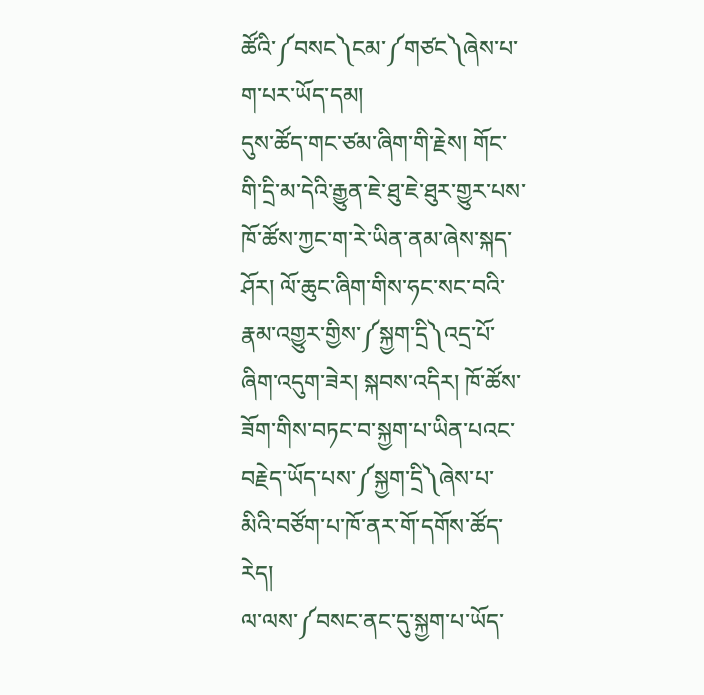ཚོའི་༼བསང༽ངམ་༼གཙང༽ཞེས་པ་ག་པར་ཡོད་དམ།
དུས་ཚོད་གང་ཙམ་ཞིག་གི་རྗེས། གོང་གི་དྲི་མ་དེའི་རྒྱུན་ཇེ་ཐུ་ཇེ་ཐུར་གྱུར་པས་ཁོ་ཚོས་ཀྱང་ག་རེ་ཡིན་ནམ་ཞེས་སྐད་ཤོར། ལོ་ཆུང་ཞིག་གིས་ཧང་སང་བའི་རྣམ་འགྱུར་གྱིས་༼སྐྱག་དྲི༽འདྲ་པོ་ཞིག་འདུག་ཟེར། སྐབས་འདིར། ཁོ་ཚོས་ཟོག་གིས་བཏང་བ་སྐྱག་པ་ཡིན་པའང་བརྗེད་ཡོད་པས་༼སྐྱག་དྲི༽ཞེས་པ་མིའི་བཙོག་པ་ཁོ་ནར་གོ་དགོས་ཚོད་རེད།
ལ་ལས་༼བསང་ནང་དུ་སྐྱག་པ་ཡོད་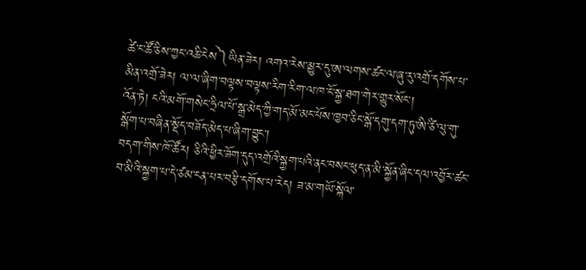ཚེ་ང་ཚོ་ཅིས་ཀྱང་འཆི་ངེས༽ཡིན་ཟེར། འགའ་རེས་མྱུར་དུ་ཨ་ལགས་ཚང་ལ་ཞུ་རུ་འགྲོ་དགོས་པ་མིན་འགྲོ་ཟེར། ལ་ལ་ཞིག་བལྟས་བལྟས་རིག་རིག་ལ་ཁ་ངོ་སྐྱ་ཐག་གེར་གྱུར་སོང་།
འོན་ཏེ། ངའི་མགོ་གསེང་ཧྲིལ་པོ་སྒྲ་མེད་ཀྱི་གད་མོ་མང་པོས་ཁྱབ་ཅིང་སྒོ་དགུ་དག་ཏུ་ཨི་ཙི་ལུ་གུ་སྒོག་པ་བཞིན་སྡོད་བཟོད་མེད་པ་ཞིག་བྱུང་།
བདག་གིས་ཁོ་ཚོར། ཅིའི་ཕྱིར་ཟོག་དུད་འགྲོའི་སྐྱག་པའི་ནང་བསང་ཕུད་ན་མི་སྐྱོན་ཞིང་དལ་འབྱོར་ཚང་བ་མིའི་སྐྱག་པ་དེ་ཙམ་ངན་པར་བརྩི་དགོས་པ་རེད། ཟ་མ་གཡོ་སྐོལ་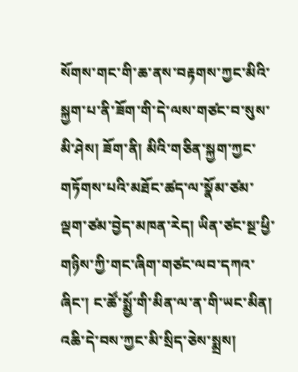སོགས་གང་གི་ཆ་ནས་བརྟགས་ཀྱང་མིའི་སྐྱག་པ་ནི་ཟོག་གི་དེ་ལས་གཙང་བ་སུས་མི་ཤེས། ཟོག་ནི། མིའི་གཅིན་སྐྱག་ཀྱང་གཏོགས་པའི་མཐོང་ཚད་ལ་སྣོམ་ཙམ་ལྡག་ཙམ་བྱེད་མཁན་རེད། ཡིན་ཙང་སྔ་ཕྱི་གཉིས་ཀྱི་གང་ཞིག་གཙང་ལབ་དཀའ་ཞིང་། ང་ཚོ་སྨྱོ་གི་མིན་ལ་ན་གི་ཡང་མིན། འཆི་དེ་བས་ཀྱང་མི་སྲིད་ཅེས་སྨྲས།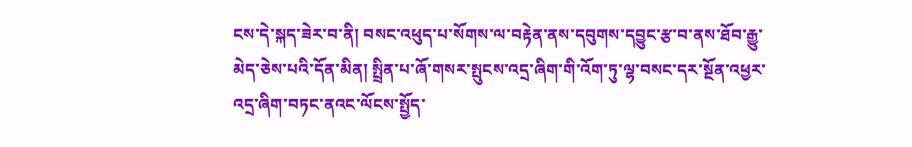ངས་དེ་སྐད་ཟེར་བ་ནི། བསང་འཕུད་པ་སོགས་ལ་བརྟེན་ནས་དབུགས་དབྱུང་རྩ་བ་ནས་ཐོབ་རྒྱུ་མེད་ཅེས་པའི་དོན་མིན། སྤྲིན་པ་ཞོ་གསར་སྤུངས་འདྲ་ཞིག་གི་འོག་ཏུ་ལྷ་བསང་དར་སྔོན་འཕྱར་འདྲ་ཞིག་བཏང་ནའང་ལོངས་སྤྱོད་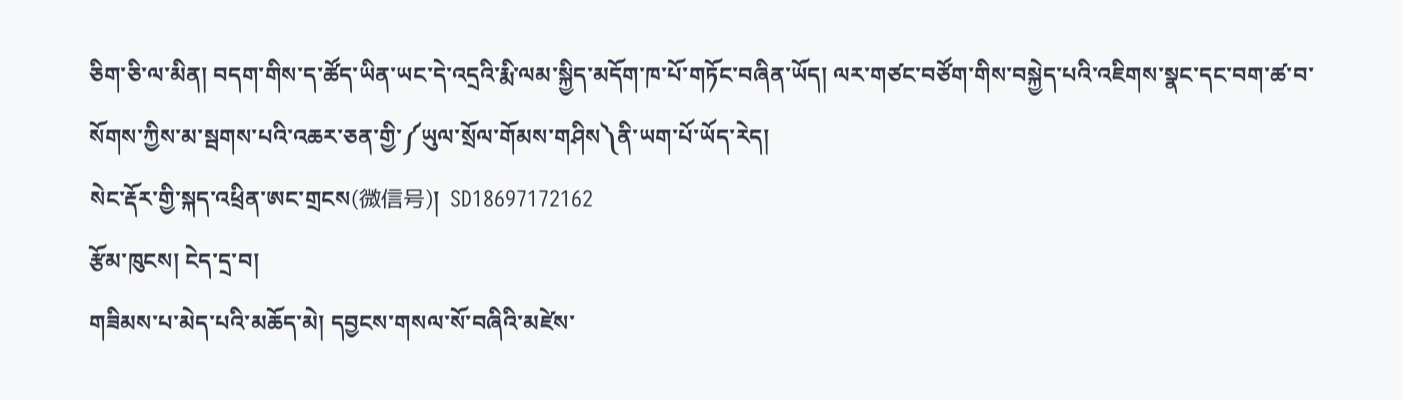ཅིག་ཅི་ལ་མིན། བདག་གིས་ད་ཚོད་ཡིན་ཡང་དེ་འདྲའི་རྨི་ལམ་སྐྱིད་མདོག་ཁ་པོ་གཏོང་བཞིན་ཡོད། ལར་གཙང་བཙོག་གིས་བསྐྱེད་པའི་འཇིགས་སྣང་དང་བག་ཚ་བ་སོགས་ཀྱིས་མ་སྦགས་པའི་འཆར་ཅན་གྱི་༼ཡུལ་སྲོལ་གོམས་གཤིས༽ནི་ཡག་པོ་ཡོད་རེད།                                                                                                                                                                                                                                                                                                                                                                                                                                 སེང་རྡོར་གྱི་སྐད་འཕྲིན་ཨང་གྲངས(微信号)།  SD18697172162
རྩོམ་ཁུངས། ངེད་དྲ་བ།
གཟིམས་པ་མེད་པའི་མཆོད་མེ། དབྱངས་གསལ་སོ་བཞིའི་མཛེས་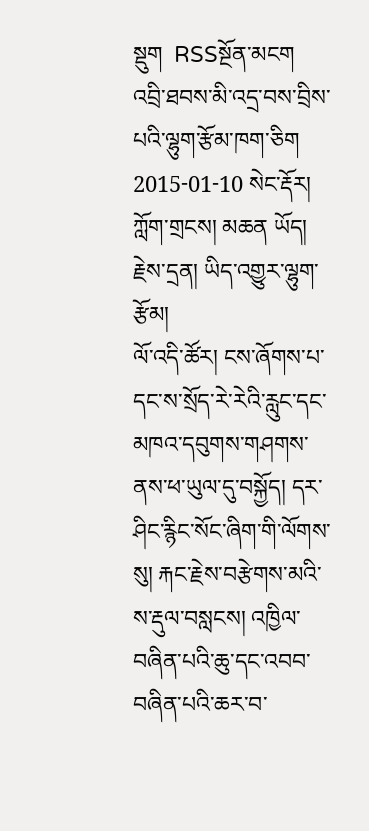སྡུག  RSSསྔོན་མངག
འབྲི་ཐབས་མི་འདྲ་བས་བྲིས་པའི་ལྷུག་རྩོམ་ཁག་ཅིག
2015-01-10 སེང་རྡོར། ཀློག་གྲངས། མཆན ཡོད།
རྗེས་དྲན། ཡིད་འགྱུར་ལྷུག་རྩོམ།
ལོ་འདི་ཚོར། ངས་ཞོགས་པ་དང་ས་སྲོད་རེ་རེའི་རླུང་དང་མཁའ་དབུགས་གཤགས་ནས་ཕ་ཡུལ་དུ་བསྐྱོད། དར་ཤིང་རྙིང་སོང་ཞིག་གི་ལོགས་སུ། རྐང་རྗེས་བརྩེགས་མའི་ས་རྡུལ་བསླངས། འཁྱིལ་བཞིན་པའི་ཆུ་དང་འབབ་བཞིན་པའི་ཆར་བ་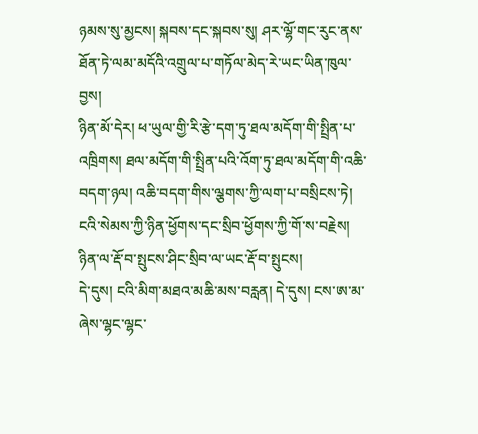ཉམས་སུ་མྱངས། སྐབས་དང་སྐབས་སུ། ཤར་ལྷོ་གང་རུང་ནས་ཐོན་ཏེ་ལམ་མདོའི་འགྲུལ་པ་གཏོལ་མེད་རེ་ཡང་ཡིན་ཁུལ་བྱས།
ཉིན་མོ་དེར། ཕ་ཡུལ་གྱི་རི་རྩེ་དག་ཏུ་ཐལ་མདོག་གི་སྤྲིན་པ་འཁྲིགས། ཐལ་མདོག་གི་སྤྲིན་པའི་འོག་ཏུ་ཐལ་མདོག་གི་འཆི་བདག་ཉལ། འཆི་བདག་གིས་ལྕགས་ཀྱི་ལག་པ་བསྲིངས་ཏེ། ངའི་སེམས་ཀྱི་ཉིན་ཕྱོགས་དང་སྲིབ་ཕྱོགས་ཀྱི་གོ་ས་བརྗེས། ཉིན་ལ་རྡོ་བ་སྤུངས་ཤིང་སྲིབ་ལ་ཡང་རྡོ་བ་སྤུངས།
དེ་དུས། ངའི་མིག་མཐའ་མཆི་མས་བརླན། དེ་དུས། ངས་ཨ་མ་ཞེས་ལྷང་ལྷང་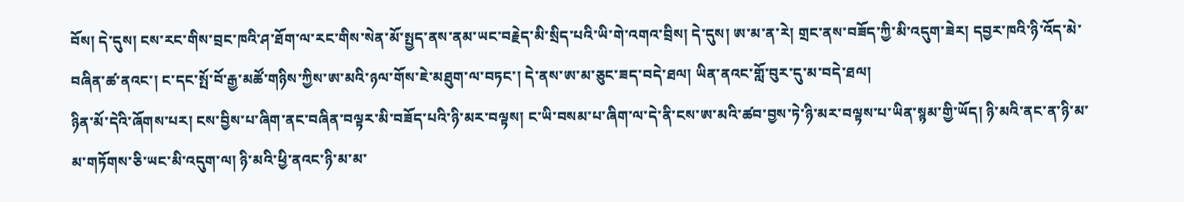བོས། དེ་དུས། ངས་རང་གིས་བྲང་ཁའི་ཤ་ཐོག་ལ་རང་གིས་སེན་མོ་སྤྱད་ནས་ནམ་ཡང་བརྗེད་མི་སྲིད་པའི་ཡི་གེ་འགའ་བྲིས། དེ་དུས། ཨ་མ་ན་རེ། གྲང་ནས་བཟོད་ཀྱི་མི་འདུག་ཟེར། དབྱར་ཁའི་ཉི་འོད་མེ་བཞིན་ཚ་ནའང་། ང་དང་སྤོ་བོ་རྒྱ་མཚོ་གཉིས་ཀྱིས་ཨ་མའི་ཉལ་གོས་ཇེ་མཐུག་ལ་བཏང་། དེ་ནས་ཨ་མ་ཅུང་ཟད་བདེ་ཐལ། ཡིན་ནའང་གློ་བུར་དུ་མ་བདེ་ཐལ།
ཉིན་མོ་དེའི་ཞོགས་པར། ངས་བྱིས་པ་ཞིག་ནང་བཞིན་བལྟར་མི་བཟོད་པའི་ཉི་མར་བལྟས། ང་ཡི་བསམ་པ་ཞིག་ལ་དེ་ནི་ངས་ཨ་མའི་ཚབ་བྱས་ཏེ་ཉི་མར་བལྟས་པ་ཡིན་སྙམ་གྱི་ཡོད། ཉི་མའི་ནང་ན་ཉི་མ་མ་གཏོགས་ཅི་ཡང་མི་འདུག་ལ། ཉི་མའི་ཕྱི་ནའང་ཉི་མ་མ་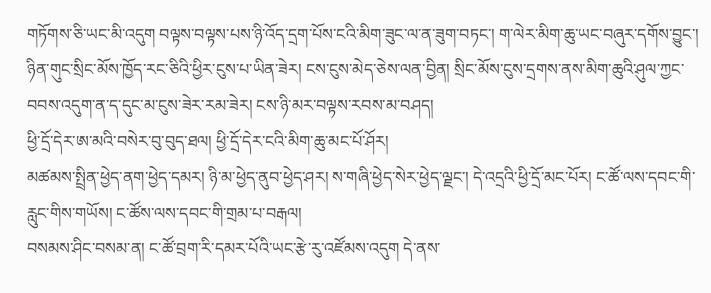གཏོགས་ཅི་ཡང་མི་འདུག བལྟས་བལྟས་པས་ཉི་འོད་དྲག་པོས་ངའི་མིག་ཟུང་ལ་ན་ཟུག་བཏང་། ག་ལེར་མིག་ཆུ་ཡང་བཞུར་དགོས་བྱུང་།
ཉིན་གུང་སྲིང་མོས་ཁྱོད་རང་ཅིའི་ཕྱིར་ངུས་པ་ཡིན་ཟེར། ངས་ངུས་མེད་ཅེས་ལན་བྱིན། སྲིང་མོས་ངུས་དྲགས་ནས་མིག་ཆུའི་ཤུལ་ཀྱང་བབས་འདུག་ན་ད་དུང་མ་ངུས་ཟེར་རམ་ཟེར། ངས་ཉི་མར་བལྟས་རབས་མ་བཤད།
ཕྱི་དྲོ་དེར་ཨ་མའི་བསེར་བུ་བུད་ཐལ། ཕྱི་དྲོ་དེར་ངའི་མིག་ཆུ་མང་པོ་ཤོར།
མཚམས་སྤྲིན་ཕྱེད་ནག་ཕྱེད་དམར། ཉི་མ་ཕྱེད་ནུབ་ཕྱེད་ཤར། ས་གཞི་ཕྱེད་སེར་ཕྱེད་ལྗང་། དེ་འདྲའི་ཕྱི་དྲོ་མང་པོར། ང་ཚོ་ལས་དབང་གི་རླུང་གིས་གཡོས། ང་ཚོས་ལས་དབང་གི་གྲམ་པ་བརྒལ།
བསམས་ཤིང་བསམ་ན། ང་ཚོ་བྲག་རི་དམར་པོའི་ཡང་རྩེ་རུ་འཛོམས་འདུག དེ་ནས་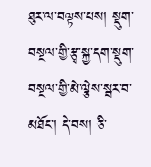ཐུར་ལ་བལྟས་པས། སྡུག་བསྔལ་གྱི་རྩྭ་སྐྱ་དག་སྡུག་བསྔལ་གྱི་མེ་ལྕེས་སྦར་བ་མཐོང་། དེ་བས། ཅི་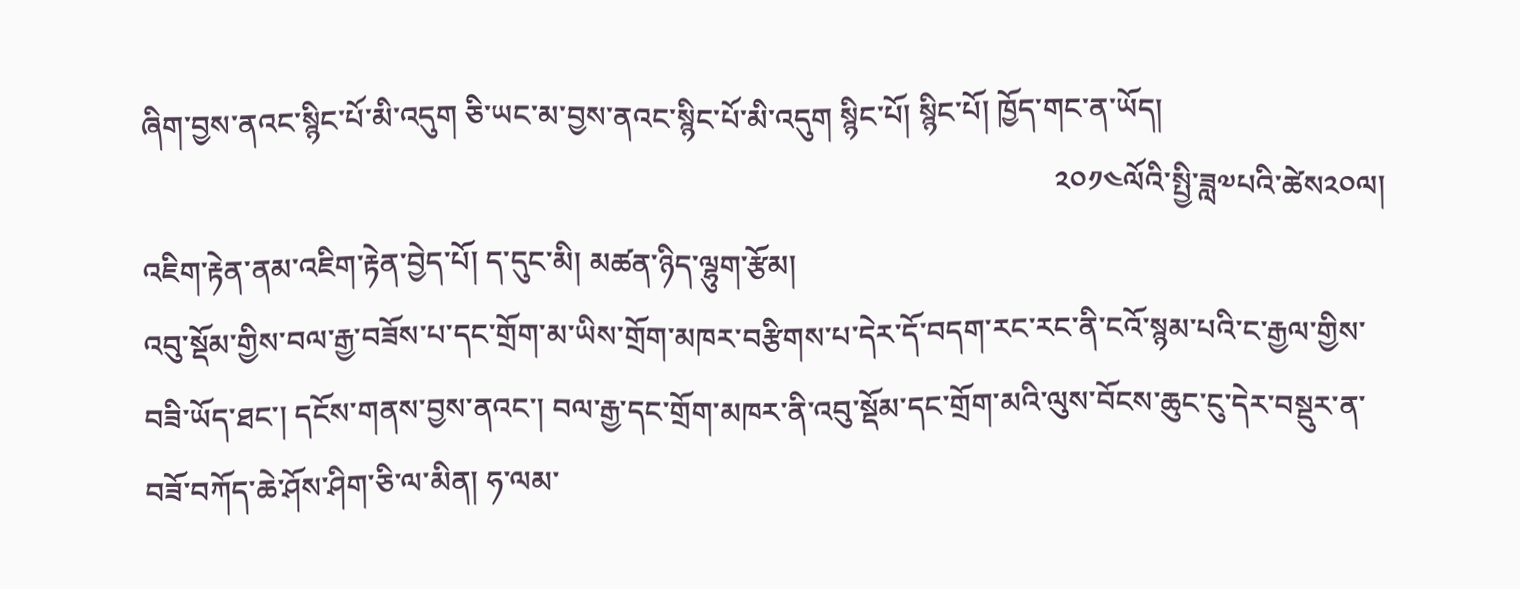ཞིག་བྱས་ནའང་སྙིང་པོ་མི་འདུག ཅི་ཡང་མ་བྱས་ནའང་སྙིང་པོ་མི་འདུག སྙིང་པོ། སྙིང་པོ། ཁྱོད་གང་ན་ཡོད།
                                                                                                                         ༢༠༡༤ལོའི་སྤྱི་ཟླ༧པའི་ཚེས༢༠ལ།
འཇིག་རྟེན་ནམ་འཇིག་རྟེན་བྱེད་པོ། ད་དུང་མི། མཚན་ཉིད་ལྷུག་རྩོམ།
འབུ་སྡོམ་གྱིས་བལ་རྒྱ་བཟོས་པ་དང་གྲོག་མ་ཡིས་གྲོག་མཁར་བརྩིགས་པ་དེར་དོ་བདག་རང་རང་ནི་ངའོ་སྙམ་པའི་ང་རྒྱལ་གྱིས་བཟི་ཡོད་ཐང་། དངོས་གནས་བྱས་ནའང་། བལ་རྒྱ་དང་གྲོག་མཁར་ནི་འབུ་སྡོམ་དང་གྲོག་མའི་ལུས་བོངས་ཆུང་ངུ་དེར་བསྡུར་ན་བཟོ་བཀོད་ཆེ་ཤོས་ཤིག་ཅི་ལ་མིན། ཧ་ལམ་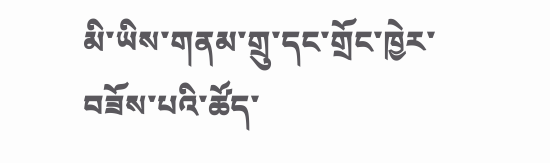མི་ཡིས་གནམ་གྲུ་དང་གྲོང་ཁྱེར་བཟོས་པའི་ཚོད་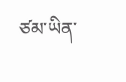ཙམ་ཡིན་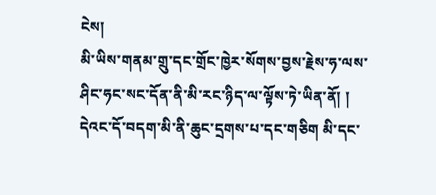ངེས།
མི་ཡིས་གནམ་གྲུ་དང་གྲོང་ཁྱེར་སོགས་བྱས་རྗེས་ཧ་ལས་ཤིང་ཧང་སང་དོན་ནི་མི་རང་ཉིད་ལ་ལྟོས་ཏེ་ཡིན་ནོ། ། དེའང་དོ་བདག་མི་ནི་ཆུང་དྲགས་པ་དང་གཅིག མི་དང་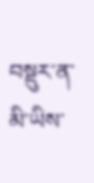བསྡུར་ན་མི་ཡིས་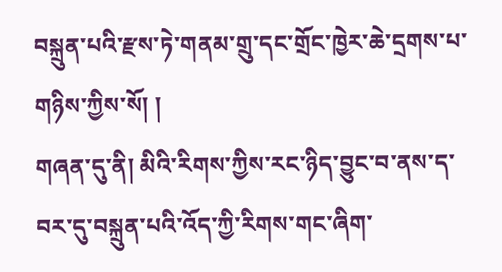བསྐྲུན་པའི་རྫས་ཏེ་གནམ་གྲུ་དང་གྲོང་ཁྱེར་ཆེ་དྲགས་པ་གཉིས་ཀྱིས་སོ། །
གཞན་དུ་ནི། མིའི་རིགས་ཀྱིས་རང་ཉིད་བྱུང་བ་ནས་ད་བར་དུ་བསྐྲུན་པའི་འོད་ཀྱི་རིགས་གང་ཞིག་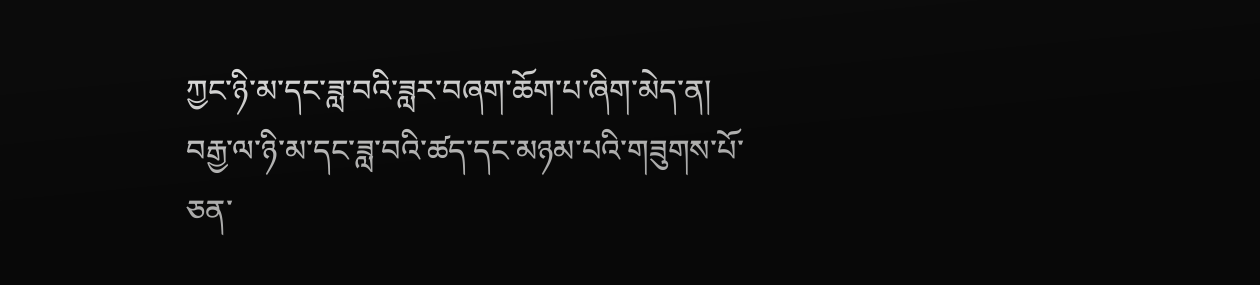ཀྱང་ཉི་མ་དང་ཟླ་བའི་ཟླར་བཞག་ཆོག་པ་ཞིག་མེད་ན། བརྒྱ་ལ་ཉི་མ་དང་ཟླ་བའི་ཚད་དང་མཉམ་པའི་གཟུགས་པོ་ཅན་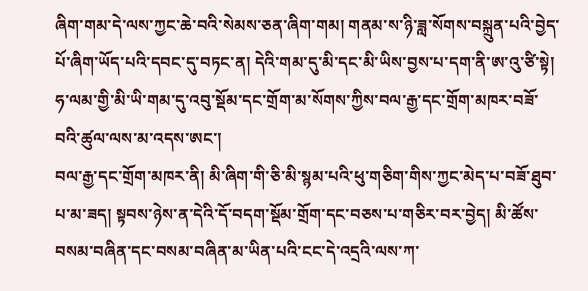ཞིག་གམ་དེ་ལས་ཀྱང་ཆེ་བའི་སེམས་ཅན་ཞིག་གམ། གནམ་ས་ཉི་ཟླ་སོགས་བསྐྲུན་པའི་བྱེད་པོ་ཞིག་ཡོད་པའི་དབང་དུ་བཏང་ན། དེའི་གམ་དུ་མི་དང་མི་ཡིས་བྱས་པ་དག་ནི་ཨ་འུ་ཙི་སྟེ། ཧ་ལམ་གྱི་མི་ཡི་གམ་དུ་འབུ་སྡོམ་དང་གྲོག་མ་སོགས་ཀྱིས་བལ་རྒྱ་དང་གྲོག་མཁར་བཟོ་བའི་ཚུལ་ལས་མ་འདས་ཨང་།
བལ་རྒྱ་དང་གྲོག་མཁར་ནི། མི་ཞིག་གི་ཅི་མི་སྙམ་པའི་ཕུ་གཅིག་གིས་ཀྱང་མེད་པ་བཟོ་ཐུབ་པ་མ་ཟད། སྟབས་ཉེས་ན་དེའི་དོ་བདག་སྡོམ་གྲོག་དང་བཅས་པ་གཅིར་བར་བྱེད། མི་ཚོས་བསམ་བཞིན་དང་བསམ་བཞིན་མ་ཡིན་པའི་ངང་དེ་འདྲའི་ལས་ཀ་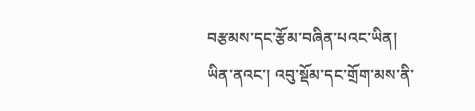བརྩམས་དང་རྩོམ་བཞིན་པའང་ཡིན།
ཡིན་ནའང་། འབུ་སྡོམ་དང་གྲོག་མས་ནི་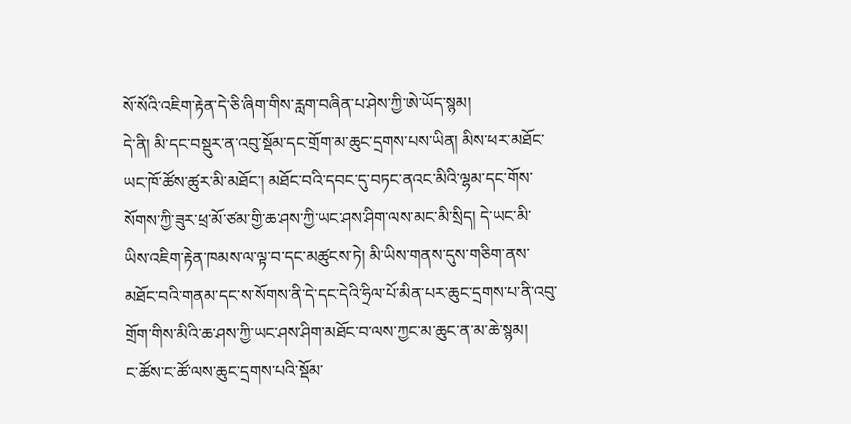སོ་སོའི་འཇིག་རྟེན་དེ་ཅི་ཞིག་གིས་རླག་བཞིན་པ་ཤེས་ཀྱི་ཨེ་ཡོད་སྙམ།
དེ་ནི། མི་དང་བསྡུར་ན་འབུ་སྡོམ་དང་གྲོག་མ་ཆུང་དྲགས་པས་ཡིན། མིས་ཕར་མཐོང་ཡང་ཁོ་ཚོས་ཚུར་མི་མཐོང་། མཐོང་བའི་དབང་དུ་བཏང་ནའང་མིའི་ལྷམ་དང་གོས་སོགས་ཀྱི་ཟུར་ཕྲ་མོ་ཙམ་གྱི་ཆ་ཤས་ཀྱི་ཡང་ཤས་ཤིག་ལས་མང་མི་སྲིད། དེ་ཡང་མི་ཡིས་འཇིག་རྟེན་ཁམས་ལ་ལྟ་བ་དང་མཚུངས་ཏེ། མི་ཡིས་གནས་དུས་གཅིག་ནས་མཐོང་བའི་གནམ་དང་ས་སོགས་ནི་དེ་དང་དེའི་ཧྲིལ་པོ་མིན་པར་ཆུང་དྲགས་པ་ནི་འབུ་གྲོག་གིས་མིའི་ཆ་ཤས་ཀྱི་ཡང་ཤས་ཤིག་མཐོང་བ་ལས་ཀྱང་མ་ཆུང་ན་མ་ཆེ་སྙམ།
ང་ཚོས་ང་ཚོ་ལས་ཆུང་དྲགས་པའི་སྡོམ་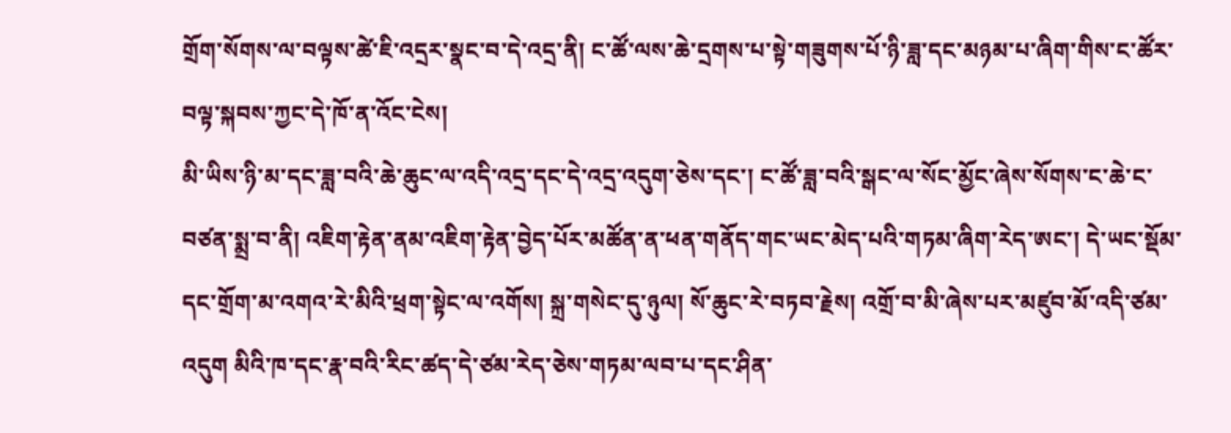གྲོག་སོགས་ལ་བལྟས་ཚེ་ཇི་འདྲར་སྣང་བ་དེ་འདྲ་ནི། ང་ཚོ་ལས་ཆེ་དྲགས་པ་སྟེ་གཟུགས་པོ་ཉི་ཟླ་དང་མཉམ་པ་ཞིག་གིས་ང་ཚོར་བལྟ་སྐབས་ཀྱང་དེ་ཁོ་ན་འོང་ངེས།
མི་ཡིས་ཉི་མ་དང་ཟླ་བའི་ཆེ་ཆུང་ལ་འདི་འདྲ་དང་དེ་འདྲ་འདུག་ཅེས་དང་། ང་ཚོ་ཟླ་བའི་སྒང་ལ་སོང་མྱོང་ཞེས་སོགས་ང་ཆེ་ང་བཙན་སྨྲ་བ་ནི། འཇིག་རྟེན་ནམ་འཇིག་རྟེན་བྱེད་པོར་མཚོན་ན་ཕན་གནོད་གང་ཡང་མེད་པའི་གཏམ་ཞིག་རེད་ཨང་། དེ་ཡང་སྡོམ་དང་གྲོག་མ་འགའ་རེ་མིའི་ཕྲག་སྟེང་ལ་འགོས། སྐྲ་གསེང་དུ་ཉུལ། སོ་ཆུང་རེ་བཏབ་རྗེས། འགྲོ་བ་མི་ཞེས་པར་མཛུབ་མོ་འདི་ཙམ་འདུག མིའི་ཁ་དང་རྣ་བའི་རིང་ཚད་དེ་ཙམ་རེད་ཅེས་གཏམ་ལབ་པ་དང་ཤིན་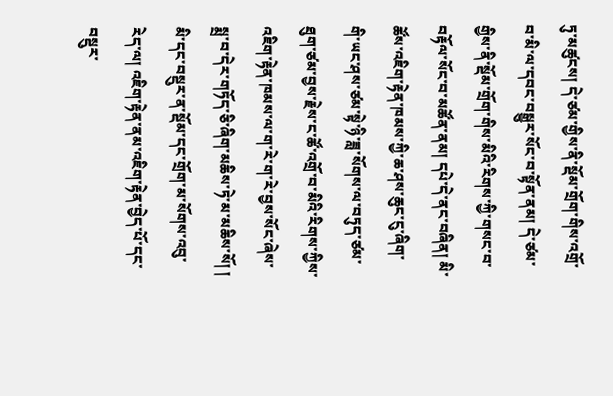ཏུ་མཚུངས། དེ་ཙམ་གྱིས་ནི་སྡོམ་གྲོག་གིས་འགྲོ་བ་མི་ལ་དབང་བསྒྱུར་སོང་བ་སྟོན་ནམ། དེ་ཙམ་གྱིས་ནི་སྡོམ་གྲོག་གིས་མིའི་རིགས་ཀྱི་གསང་བ་བརྟོལ་སོང་བ་མཚོན་ནམ། དཔེ་དེ་ནང་བཞིན། མི་ཚོས་འཇིག་རྟེན་ཁམས་ཀྱི་ཆ་ཤས་ཆུང་ངུ་ཞིག་གི་ཡང་ཤས་ཙམ་སྟེ་ཉི་ཟླ་སོགས་ལ་བཏུད་ཙམ་ཐུག་ཙམ་བྱས་རྗེས་ང་ཚོ་འགྲོ་བ་མིའི་རིགས་ཀྱིས་འཇིག་རྟེན་ཁམས་ལ་ག་རེ་ག་རེ་བྱས་སོང་ཞེས་སྨྲ་བ་དེར་གཏོད་ཅི་ཞིག་མཆིས་ཏེ་མ་མཆིས་སོ། །
མི་དང་བསྡུར་ན་སྡོམ་དང་གྲོག་མ་སོགས་འབུ་རེད་ལ། འཇིག་རྟེན་ནམ་འཇིག་རྟེན་བྱེད་པོ་དང་བསྡུར་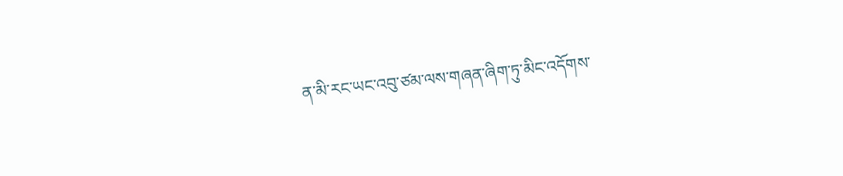ན་མི་རང་ཡང་འབུ་ཙམ་ལས་གཞན་ཞིག་ཏུ་མིང་འདོགས་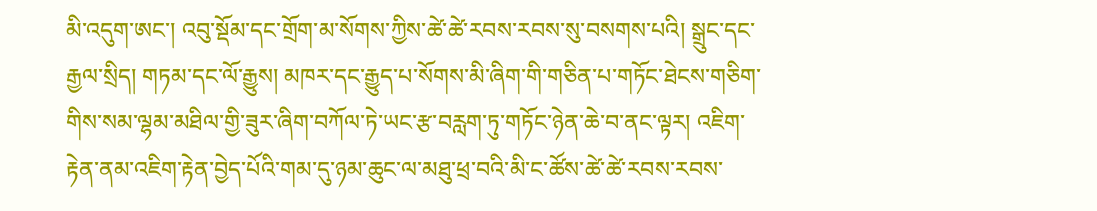མི་འདུག་ཨང་། འབུ་སྡོམ་དང་གྲོག་མ་སོགས་ཀྱིས་ཚེ་ཚེ་རབས་རབས་སུ་བསགས་པའི། སྒྲུང་དང་རྒྱལ་སྲིད། གཏམ་དང་ལོ་རྒྱུས། མཁར་དང་རྒྱུད་པ་སོགས་མི་ཞིག་གི་གཅིན་པ་གཏོང་ཐེངས་གཅིག་གིས་སམ་ལྷམ་མཐིལ་གྱི་ཟུར་ཞིག་བཀོལ་ཏེ་ཡང་རྩ་བརླག་ཏུ་གཏོང་ཉེན་ཆེ་བ་ནང་ལྟར། འཇིག་རྟེན་ནམ་འཇིག་རྟེན་བྱེད་པོའི་གམ་དུ་ཉམ་ཆུང་ལ་མཐུ་ཕྲ་བའི་མི་ང་ཚོས་ཚེ་ཚེ་རབས་རབས་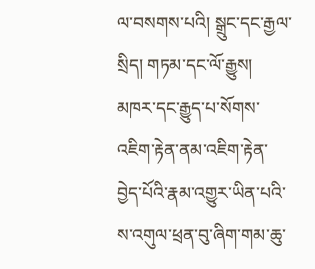ལ་བསགས་པའི། སྒྲུང་དང་རྒྱལ་སྲིད། གཏམ་དང་ལོ་རྒྱུས། མཁར་དང་རྒྱུད་པ་སོགས་འཇིག་རྟེན་ནམ་འཇིག་རྟེན་བྱེད་པོའི་རྣམ་འགྱུར་ཡིན་པའི་ས་འགུལ་ཕྲན་བུ་ཞིག་གམ་ཆུ་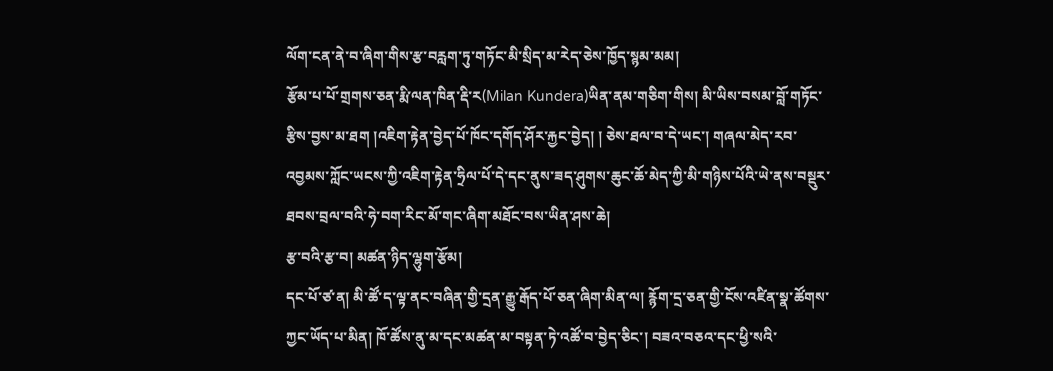ལོག་ངན་ནེ་བ་ཞིག་གིས་རྩ་བརླག་ཏུ་གཏོང་མི་སྲིད་མ་རེད་ཅེས་ཁྱོད་སྙམ་མམ།
རྩོམ་པ་པོ་གྲགས་ཅན་རྨི་ལན་ཁིན་རྡི་ར(Milan Kundera)ཡིན་ནམ་གཅིག་གིས། མི་ཡིས་བསམ་བློ་གཏོང་རྩིས་བྱས་མ་ཐག །འཇིག་རྟེན་བྱེད་པོ་ཁོང་དགོད་ཤོར་རྐྱང་བྱེད། ། ཅེས་ཐལ་བ་དེ་ཡང་། གཞལ་མེད་རབ་འབྱམས་ཀློང་ཡངས་ཀྱི་འཇིག་རྟེན་ཧྲིལ་པོ་དེ་དང་ནུས་ཟད་ཤུགས་ཆུང་ཆོ་མེད་ཀྱི་མི་གཉིས་པོའི་ཡེ་ནས་བསྡུར་ཐབས་བྲལ་བའི་ཧེ་བག་རིང་མོ་གང་ཞིག་མཐོང་བས་ཡིན་ཤས་ཆེ།
རྩ་བའི་རྩ་བ། མཚན་ཉིད་ལྷུག་རྩོམ།
དང་པོ་ཙ་ན། མི་ཚོ་ད་ལྟ་ནང་བཞིན་གྱི་དྲན་རྒྱུ་རྒོད་པོ་ཅན་ཞིག་མིན་ལ། རྙོག་དྲ་ཅན་གྱི་ངོས་འཛིན་སྣ་ཚོགས་ཀྱང་ཡོད་པ་མིན། ཁོ་ཚོས་ནུ་མ་དང་མཚན་མ་བསྟན་ཏེ་འཚོ་བ་བྱེད་ཅིང་། བཟའ་བཅའ་དང་ཕྱི་སའི་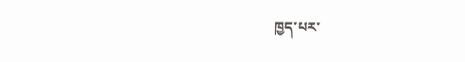ཁྱད་པར་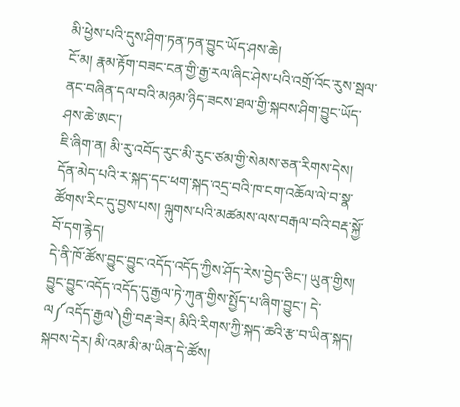མི་ཕྱེས་པའི་དུས་ཤིག་ཏན་ཏན་བྱུང་ཡོད་ཤས་ཆེ།
ངོ་མ། རྣམ་རྟོག་བཟང་ངན་གྱི་རྒྱ་རལ་ཞིང་ཤེས་པའི་འགྲོ་འོང་རུས་སྦལ་ནང་བཞིན་དལ་བའི་མཉམ་ཉིད་ཟངས་ཐལ་གྱི་སྐབས་ཤིག་བྱུང་ཡོད་ཤས་ཆེ་ཨང་།
ཇི་ཞིག་ན། མི་རུ་འབོད་རུང་མི་རུང་ཙམ་གྱི་སེམས་ཅན་རིགས་དེས། དོན་མེད་པའི་ར་སྐད་དང་ཕག་སྐད་འདྲ་བའི་ཁ་ངག་འཆོལ་ལེ་བ་སྣ་ཚོགས་རིང་དུ་བྱས་པས། ལྐུགས་པའི་མཚམས་ལས་བརྒལ་བའི་བརྡ་སྐྱོ་བོ་དག་རྙེད།
དེ་ནི་ཁོ་ཚོས་བྱུང་བྱུང་འདོད་འདོད་ཀྱིས་ཤོད་རེས་བྱེད་ཅིང་། ཡུན་གྱིས། བྱུང་བྱུང་འདོད་འདོད་དུ་རྒྱལ་ཏེ་ཀུན་གྱིས་སྤྱོད་པ་ཞིག་བྱུང་། དེ་ལ༼འདོད་རྒྱལ༽གྱི་བརྡ་ཟེར། མིའི་རིགས་ཀྱི་སྐད་ཆའི་རྩ་བ་ཡིན་སྐད།
སྐབས་དེར། མི་འམ་མི་མ་ཡིན་དེ་ཚོས།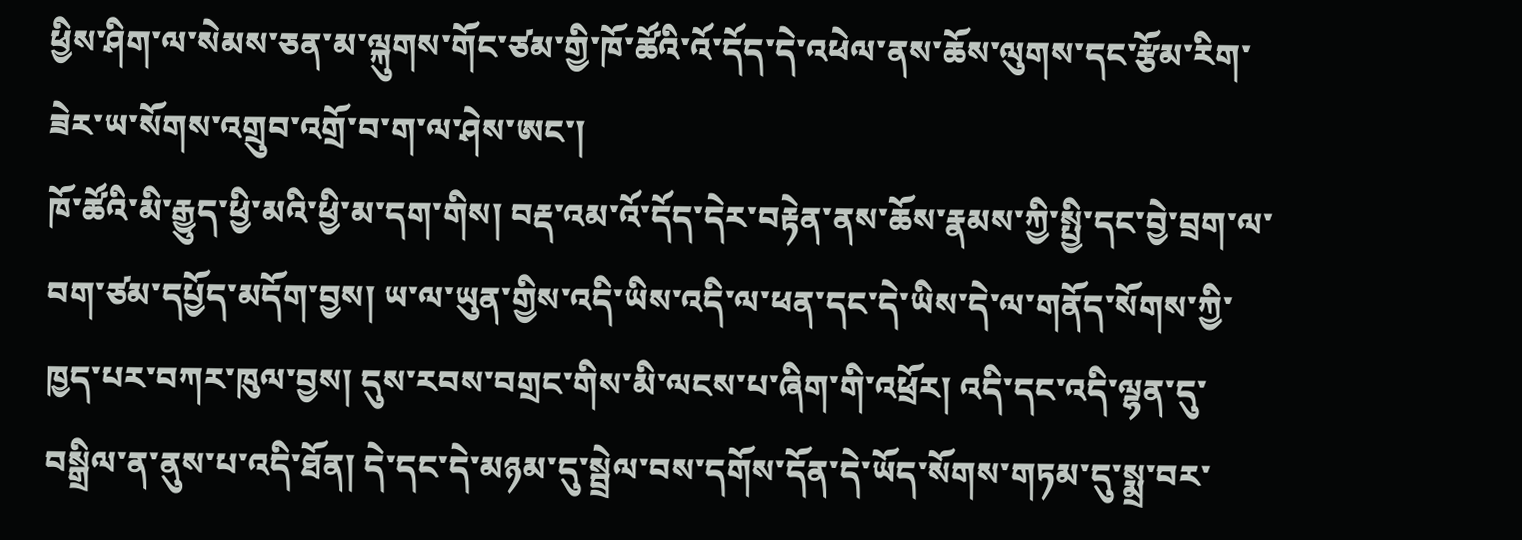ཕྱིས་ཤིག་ལ་སེམས་ཅན་མ་ལྐུགས་གོང་ཙམ་གྱི་ཁོ་ཚོའི་འོ་དོད་དེ་འཕེལ་ནས་ཆོས་ལུགས་དང་རྩོམ་རིག་ཟེར་ཡ་སོགས་འགྲུབ་འགྲོ་བ་ག་ལ་ཤེས་ཨང་།
ཁོ་ཚོའི་མི་རྒྱུད་ཕྱི་མའི་ཕྱི་མ་དག་གིས། བརྡ་འམ་འོ་དོད་དེར་བརྟེན་ནས་ཆོས་རྣམས་ཀྱི་སྤྱི་དང་བྱེ་བྲག་ལ་བག་ཙམ་དཔྱོད་མདོག་བྱས། ཡ་ལ་ཡུན་གྱིས་འདི་ཡིས་འདི་ལ་ཕན་དང་དེ་ཡིས་དེ་ལ་གནོད་སོགས་ཀྱི་ཁྱད་པར་བཀར་ཁུལ་བྱས། དུས་རབས་བགྲང་གིས་མི་ལངས་པ་ཞིག་གི་འཕྲོར། འདི་དང་འདི་ལྷན་དུ་བསྒྲིལ་ན་ནུས་པ་འདི་ཐོན། དེ་དང་དེ་མཉམ་དུ་སྦྲེལ་བས་དགོས་དོན་དེ་ཡོད་སོགས་གཏམ་དུ་སྨྲ་བར་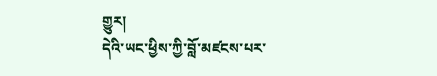གྱུར།
དེའི་ཡང་ཕྱིས་ཀྱི་བློ་མཛངས་པར་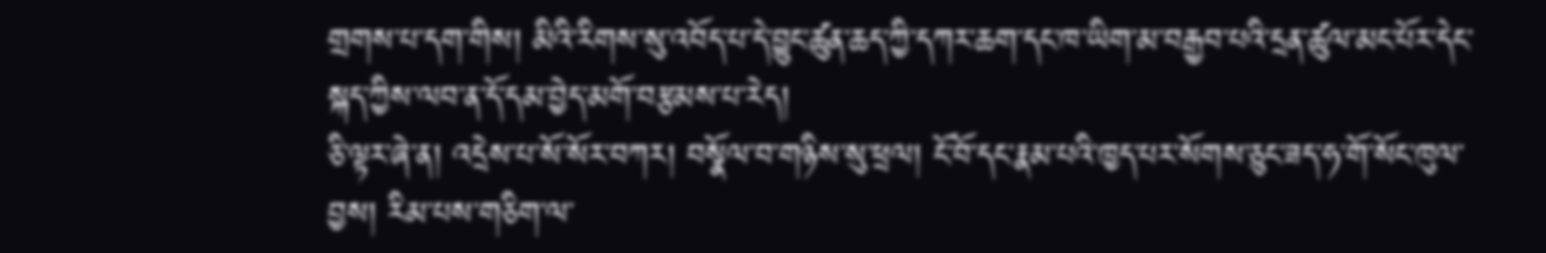གྲགས་པ་དག་གིས། མིའི་རིགས་སུ་འབོད་པ་དེ་བྱུང་ཚུན་ཆད་ཀྱི་དཀར་ཆག་དང་ཁ་ཡིག་མ་བརྒྱབ་པའི་དྲན་ཚུལ་མང་པོར་དེང་སྐད་ཀྱིས་ལབ་ན་དོ་དམ་བྱེད་མགོ་བརྩམས་པ་རེད།
ཅི་ལྟར་ཞེ་ན། འདྲེས་པ་སོ་སོར་བཀར། བསྣོལ་བ་གཉིས་སུ་ཕྲལ། ངོ་བོ་དང་རྣམ་པའི་ཁྱད་པར་སོགས་ཅུང་ཟད་ཧ་གོ་སོང་ཁུལ་བྱས། རིམ་པས་གཅིག་ལ་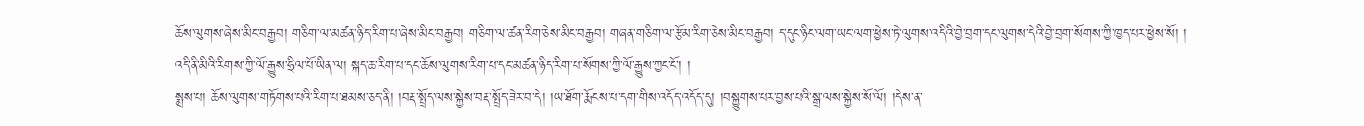ཆོས་ལུགས་ཞེས་མིང་བརྒྱབ། གཅིག་ལ་མཚན་ཉིད་རིག་པ་ཞེས་མིང་བརྒྱབ། གཅིག་ལ་ཚན་རིག་ཅེས་མིང་བརྒྱབ། གཞན་གཅིག་ལ་རྩོམ་རིག་ཅེས་མིང་བརྒྱབ། ད་དུང་ཉིང་ལག་ཡང་ལག་ཕྱེས་ཏེ་ལུགས་འདིའི་བྱེ་བྲག་དང་ལུགས་དེའི་བྱེ་བྲག་སོགས་ཀྱི་ཁྱད་པར་ཕྱེས་སོ། །
འདི་ནི་མིའི་རིགས་ཀྱི་ལོ་རྒྱུས་ཧྲིལ་པོ་ཡིན་ལ། སྐད་ཆ་རིག་པ་དང་ཆོས་ལུགས་རིག་པ་དང་མཚན་ཉིད་རིག་པ་སོགས་ཀྱི་ལོ་རྒྱུས་ཀྱང་ངོ་། །
སྨྲས་པ། ཆོས་ལུགས་གཏོགས་པའི་རིག་པ་ཐམས་ཅད་ནི། །བརྡ་སྤྲོད་ལས་སྐྱེས་བརྡ་སྤྲོད་ཟེར་བ་དེ། །ཡ་ཐོག་རྨོངས་པ་དག་གིས་འདོད་འདོད་དུ། །བསྐྱུགས་པར་བྱས་པའི་སྒྲ་ལས་སྐྱེས་སོ་ལོ། །དེས་ན་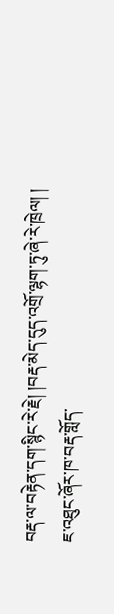བརྡ་ལ་བརྟེན་དག་སྙིང་རེ་རྗེ། །བརྡ་མེད་དུད་འགྲོ་ལྷག་ཏུ་ཞེ་རེ་ཁྲེལ། །
ཇ་འཐུང་ཞོར་ཁ་བརྡ་གློད་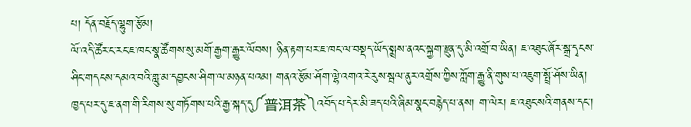པ། དོན་བརྗོད་ལྷུག་རྩོམ།
ལོ་འདི་ཚོར་ང་རང་ཇ་ཁང་སྣ་ཚོགས་སུ་མགོ་རྒྱག་རྒྱུར་ལོབས། ཉིན་རྟག་པར་ཇ་ཁང་ལ་བསྡད་ཡོད་སྨྲས་ནའང་སྐྱག་རྫུན་དུ་མི་འགྲོ་བ་ཡིན། ཇ་འཐུང་ཞོར་སྒྲ་དྭངས་ཤིང་གདངས་དམའ་བའི་གླུ་མ་དབྱངས་ཤིག་ལ་མཉན་པའམ། གནའ་རྩོམ་ཤོག་ལྷེ་འགའ་རེ་རུས་སྦལ་ནུར་འགྲོས་ཀྱིས་ཀློག་རྒྱུ་ནི་གུས་པ་འཇུག་སྤྲོ་ཤོས་ཡིན།
ཁྱད་པར་དུ་ཇ་ནག་གི་རིགས་སུ་གཏོགས་པའི་རྒྱ་སྐད་དུ༼普洱茶༽འབོད་པ་དེར་མི་ཟད་པའི་ཞིམ་སྣང་བརྙེད་པ་ནས། ག་ལེར། ཇ་འཐུང་སའི་གནས་དང་།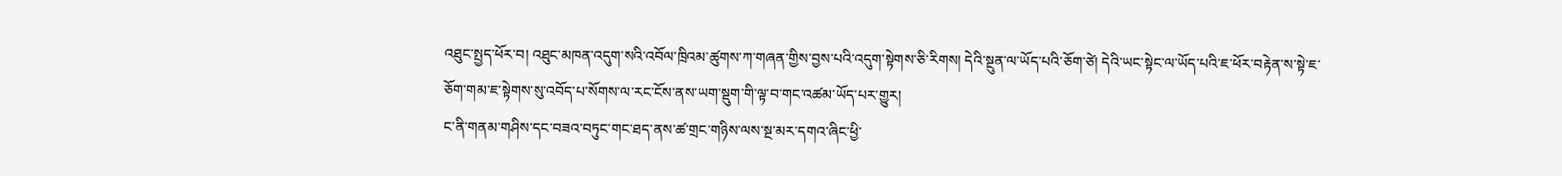འཐུང་སྤྱད་ཕོར་བ། འཐུང་མཁན་འདུག་སའི་འབོལ་ཁྲིའམ་ཚུགས་ཀ་གཞན་གྱིས་བྱས་པའི་འདུག་སྟེགས་ཅི་རིགས། དེའི་སྔུན་ལ་ཡོད་པའི་ཅོག་ཙེ། དེའི་ཡང་སྟེང་ལ་ཡོད་པའི་ཇ་ཕོར་བརྟེན་ས་སྟེ་ཇ་ཅོག་གམ་ཇ་སྟེགས་སུ་འབོད་པ་སོགས་ལ་རང་ངོས་ནས་ཡག་སྡུག་གི་ལྟ་བ་གང་འཚམ་ཡོད་པར་གྱུར།
ང་ནི་གནམ་གཤིས་དང་བཟའ་བཏུང་གང་ཐད་ནས་ཚ་གྲང་གཉིས་ལས་སྔ་མར་དགའ་ཞིང་ཕྱི་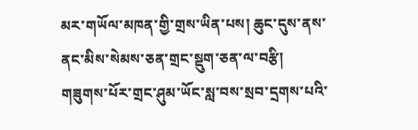མར་གཡོལ་མཁན་གྱི་གྲས་ཡིན་པས། ཆུང་དུས་ནས་ནང་མིས་སེམས་ཅན་གྲང་སྡུག་ཅན་ལ་བརྩི། གཟུགས་པོར་གྲང་ཤུམ་ཡོང་སླ་བས་སྲབ་དྲགས་པའི་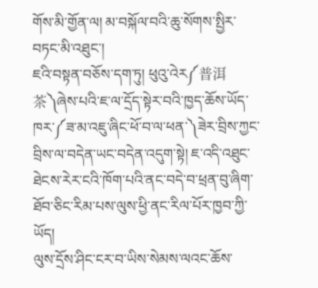གོས་མི་གྱོན་ལ། མ་བསྐོལ་བའི་ཆུ་སོགས་སྤྱིར་བཏང་མི་འཐུང་།
ཇའི་བསྟན་བཅོས་དག་ཏུ། ཕུའུ་འེར༼普洱茶༽ཞེས་པའི་ཇ་ལ་དྲོད་སྟེར་བའི་ཁྱད་ཆོས་ཡོད་ཁར་༼ཟ་མ་འཇུ་ཞིང་ཕོ་བ་ལ་ཕན་༽ཟེར་བྲིས་ཀྱང་བྲིས་ལ་བདེན་ཡང་བདེན་འདུག་སྟེ། ཇ་འདི་འཐུང་ཐེངས་རེར་ངའི་ཁོག་པའི་ནང་བདེ་བ་ཕྲན་བུ་ཞིག་ཐོབ་ཅིང་རིམ་པས་ལུས་ཕྱི་ནང་རིལ་པོར་ཁྱབ་ཀྱི་ཡོད།
ལུས་དྲོས་ཤིང་ངར་བ་ཡིས་སེམས་ལའང་ཆོས་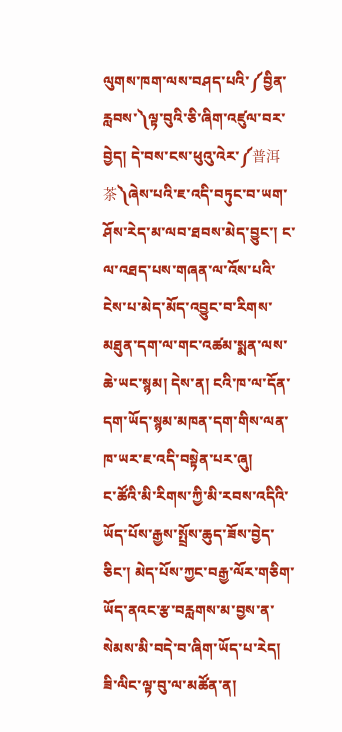ལུགས་ཁག་ལས་བཤད་པའི་༼བྱིན་རླབས་༽ལྟ་བུའི་ཅི་ཞིག་འཛུལ་བར་བྱེད། དེ་བས་ངས་ཕུའུ་འེར་༼普洱茶༽ཞེས་པའི་ཇ་འདི་བཏུང་བ་ཡག་ཤོས་རེད་མ་ལབ་ཐབས་མེད་བྱུང་། ང་ལ་འཐད་པས་གཞན་ལ་འོས་པའི་ངེས་པ་མེད་མོད་འབྱུང་བ་རིགས་མཐུན་དག་ལ་གང་འཚམ་སྨན་ལས་ཆེ་ཡང་སྙམ། དེས་ན། ངའི་ཁ་ལ་དོན་དག་ཡོད་སྙམ་མཁན་དག་གིས་ལན་ཁ་ཡར་ཇ་འདི་བསྟེན་པར་ཞུ།
ང་ཚོའི་མི་རིགས་ཀྱི་མི་རབས་འདིའི་ཡོད་པོས་རྒྱས་སྤྲོས་ཆུད་ཟོས་བྱེད་ཅིང་། མེད་པོས་ཀྱང་བརྒྱ་ལོར་གཅིག་ཡོད་ནའང་རྩ་བརླགས་མ་བྱས་ན་སེམས་མི་བདེ་བ་ཞིག་ཡོད་པ་རེད། ཟི་ལིང་ལྟ་བུ་ལ་མཚོན་ན།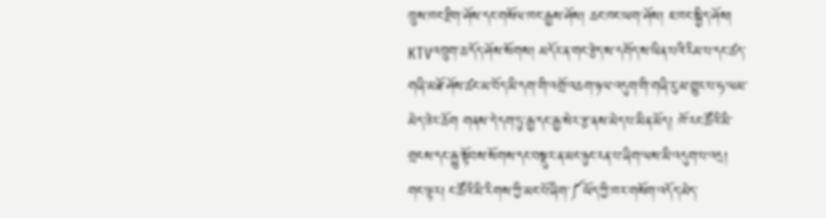ཁྲུས་ཁང་རྫིག་ཤོས་དང་གསོལ་ཁང་རྒྱས་ཤོས། ཆང་ཁང་ཡག་ཤོས། ཇ་ཁང་སྐྱིད་ཤོས། KTVའཁྲུག་ཆ་དོད་ཤོས་སོགས། མདོར་ན་གང་རྩེད་ས་དགོད་ས་ཡིན་པའི་རིམ་པ་དང་ཚད་གཞི་མཐོ་ཤོས་ཚང་མ་བོད་མི་དག་གི་འགྲོ་འཆག་ཉལ་འདུག་གི་གཞི་རུ་མ་གྱུར་པ་ཧ་ལམ་མེད་ཟེར་ཆོག གནས་དེ་དག་ཏུ་རྒྱ་དང་རྒྱ་སེར་རྩ་ནས་མེད་པ་མིན་མོད། ཁོ་རང་ཚོའི་མི་གྲངས་དང་རྒྱུ་སྟོབས་སོགས་དང་བསྡུར་ན་མང་ཉུང་རན་པ་ཞིག་ལས་མི་འདུག་པ་འདྲ།
གང་ལྟར། ང་ཚོའི་མི་རིགས་ཀྱི་མང་པོ་ཞིག་༼ཡོད་ཀྱི་ཁར་གསོག་འདོད་མེད་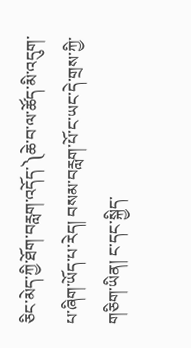ཅིང་མེད་ཀྱི་ཐོག་བརླག་འདོད་༽ཆེ་བ་ལ་ཚོད་མི་འདུག་པ་ཞིག་ཡོད་པ་རེད། བསམ་བརླག་པོ་ང་ཡང་དེ་གྲས་ཀྱི་གཅིག་ཡིན། ང་དང་སྐྱིད་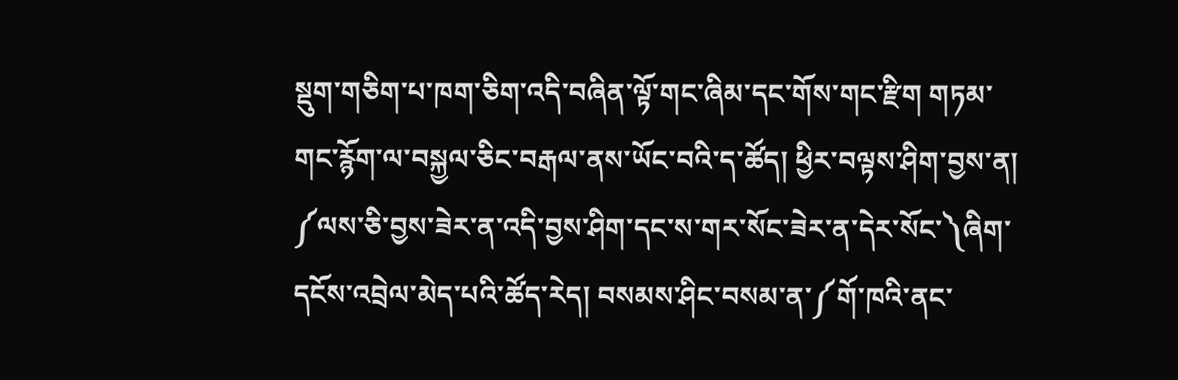སྡུག་གཅིག་པ་ཁག་ཅིག་འདི་བཞིན་ལྟོ་གང་ཞིམ་དང་གོས་གང་རྫིག གཏམ་གང་རྙོག་ལ་བསྐྱལ་ཅིང་བརྒལ་ནས་ཡོང་བའི་ད་ཚོད། ཕྱིར་བལྟས་ཤིག་བྱས་ན། ༼ལས་ཅི་བྱས་ཟེར་ན་འདི་བྱས་ཤིག་དང་ས་གར་སོང་ཟེར་ན་དེར་སོང་༽ཞིག་དངོས་འབྲེལ་མེད་པའི་ཚོད་རེད། བསམས་ཤིང་བསམ་ན་༼གོ་ཁའི་ནང་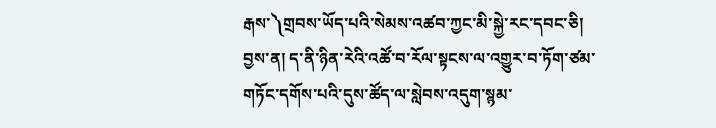རྒས་༽གྲབས་ཡོད་པའི་སེམས་འཚབ་ཀྱང་མི་སྐྱེ་རང་དབང་ཅི།
བྱས་ན། ད་ནི་ཉིན་རེའི་འཚོ་བ་རོལ་སྟངས་ལ་འགྱུར་བ་ཏོག་ཙམ་གཏོང་དགོས་པའི་དུས་ཚོད་ལ་སླེབས་འདུག་སྙམ་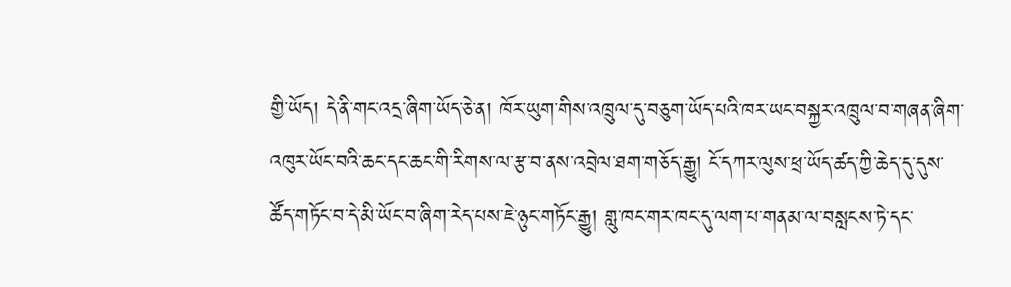གྱི་ཡོད། དེ་ནི་གང་འདྲ་ཞིག་ཡོད་ཅེ་ན། ཁོར་ཡུག་གིས་འཁྲུལ་དུ་བཅུག་ཡོད་པའི་ཁར་ཡང་བསྐྱར་འཁྲུལ་བ་གཞན་ཞིག་འཁུར་ཡོང་བའི་ཆང་དང་ཆང་གི་རིགས་ལ་རྩ་བ་ནས་འབྲེལ་ཐག་གཅོད་རྒྱུ། ངོ་དཀར་ལུས་ཕྲ་ཡོད་ཚད་ཀྱི་ཆེད་དུ་དུས་ཚོད་གཏོང་བ་དེ་མི་ཡོང་བ་ཞིག་རེད་པས་ཇེ་ཉུང་གཏོང་རྒྱུ། གླུ་ཁང་གར་ཁང་དུ་ལག་པ་གནམ་ལ་བསླངས་ཏེ་དང་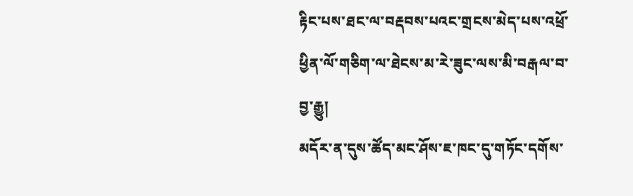རྟིང་པས་ཐང་ལ་བརྡབས་པའང་གྲངས་མེད་པས་འཕྲོ་ཕྱིན་ལོ་གཅིག་ལ་ཐེངས་མ་རེ་ཟུང་ལས་མི་བརྒལ་བ་བྱ་རྒྱུ།
མདོར་ན་དུས་ཚོད་མང་ཤོས་ཇ་ཁང་དུ་གཏོང་དགོས་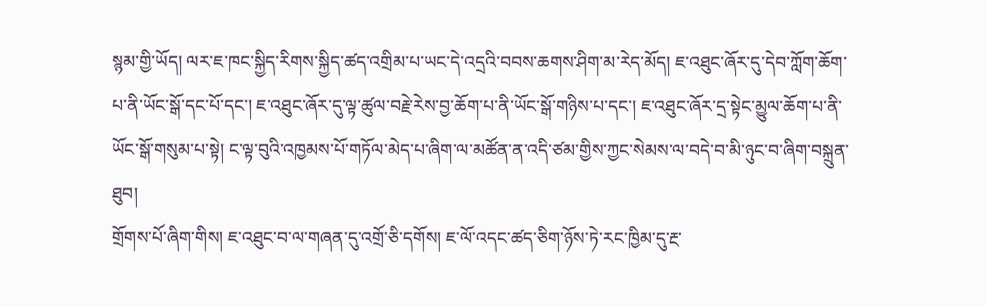སྙམ་གྱི་ཡོད། ལར་ཇ་ཁང་སྐྱིད་རིགས་སྐྱིད་ཚད་འགྲིམ་པ་ཡང་དེ་འདྲའི་བབས་ཆགས་ཤིག་མ་རེད་མོད། ཇ་འཐུང་ཞོར་དུ་དེབ་ཀློག་ཆོག་པ་ནི་ཡོང་སྒོ་དང་པོ་དང་། ཇ་འཐུང་ཞོར་དུ་ལྟ་ཚུལ་བརྗེ་རེས་བྱ་ཆོག་པ་ནི་ཡོང་སྒོ་གཉིས་པ་དང་། ཇ་འཐུང་ཞོར་དྲ་སྟེང་མྱུལ་ཆོག་པ་ནི་ཡོང་སྒོ་གསུམ་པ་སྟེ། ང་ལྟ་བུའི་འཁྱམས་པོ་གཏོལ་མེད་པ་ཞིག་ལ་མཚོན་ན་འདི་ཙམ་གྱིས་ཀྱང་སེམས་ལ་བདེ་བ་མི་ཉུང་བ་ཞིག་བསྐྲུན་ཐུབ།
གྲོགས་པོ་ཞིག་གིས། ཇ་འཐུང་བ་ལ་གཞན་དུ་འགྲོ་ཅི་དགོས། ཇ་ལོ་འདང་ཚད་ཅིག་ཉོས་ཏེ་རང་ཁྱིམ་དུ་རྔ་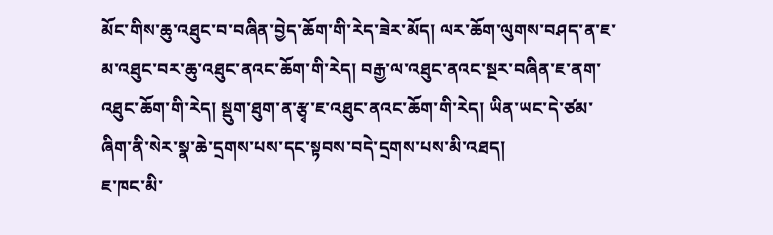མོང་གིས་ཆུ་འཐུང་བ་བཞིན་བྱེད་ཆོག་གི་རེད་ཟེར་མོད། ལར་ཆོག་ལུགས་བཤད་ན་ཇ་མ་འཐུང་བར་ཆུ་འཐུང་ནའང་ཆོག་གི་རེད། བརྒྱ་ལ་འཐུང་ནའང་སྔར་བཞིན་ཇ་ནག་འཐུང་ཆོག་གི་རེད། སྡུག་ཐུག་ན་རྩྭ་ཇ་འཐུང་ནའང་ཆོག་གི་རེད། ཡིན་ཡང་དེ་ཙམ་ཞིག་ནི་སེར་སྣ་ཆེ་དྲགས་པས་དང་སྟབས་བདེ་དྲགས་པས་མི་འཐད།
ཇ་ཁང་མི་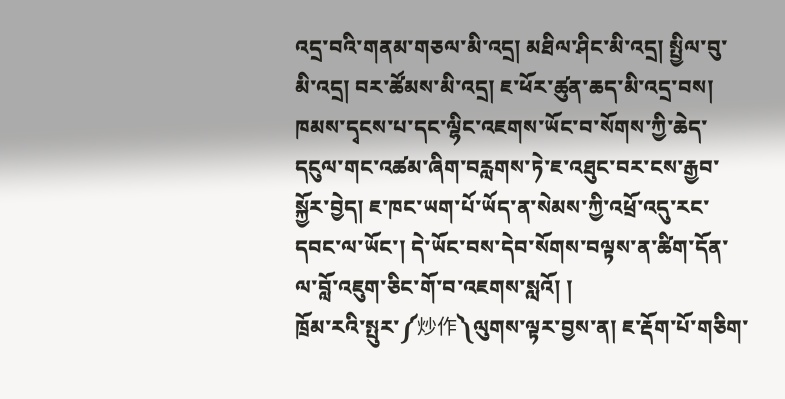འདྲ་བའི་གནམ་གཅལ་མི་འདྲ། མཐིལ་ཤིང་མི་འདྲ། སྤྱིལ་བུ་མི་འདྲ། བར་ཚོམས་མི་འདྲ། ཇ་ཕོར་ཚུན་ཆད་མི་འདྲ་བས། ཁམས་དྭངས་པ་དང་ལྷིང་འཇགས་ཡོང་བ་སོགས་ཀྱི་ཆེད་དངུལ་གང་འཚམ་ཞིག་བརླགས་ཏེ་ཇ་འཐུང་བར་ངས་རྒྱབ་སྐྱོར་བྱེད། ཇ་ཁང་ཡག་པོ་ཡོད་ན་སེམས་ཀྱི་འཕྲོ་འདུ་རང་དབང་ལ་ཡོང་། དེ་ཡོང་བས་དེབ་སོགས་བལྟས་ན་ཚིག་དོན་ལ་བློ་འཇུག་ཅིང་གོ་བ་འཇགས་སླའོ། །
ཁྲོམ་རའི་སྤུར་༼炒作༽ལུགས་ལྟར་བྱས་ན། ཇ་རྡོག་པོ་གཅིག་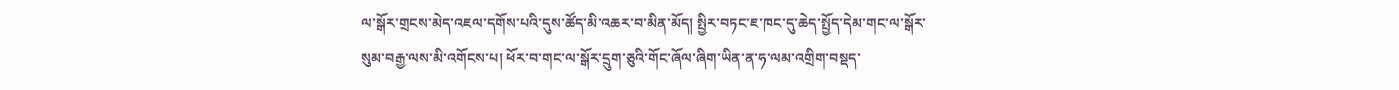ལ་སྒོར་གྲངས་མེད་འཇལ་དགོས་པའི་དུས་ཚོད་མི་འཆར་བ་མིན་མོད། སྤྱིར་བཏང་ཇ་ཁང་དུ་ཆེད་སྤྱོད་དེམ་གང་ལ་སྒོར་སུམ་བརྒྱ་ལས་མི་འགོངས་པ། ཕོར་བ་གང་ལ་སྒོར་དྲུག་ཅུའི་གོང་ཞོལ་ཞིག་ཡིན་ན་ཧ་ལམ་འགྲིག་བསྡད་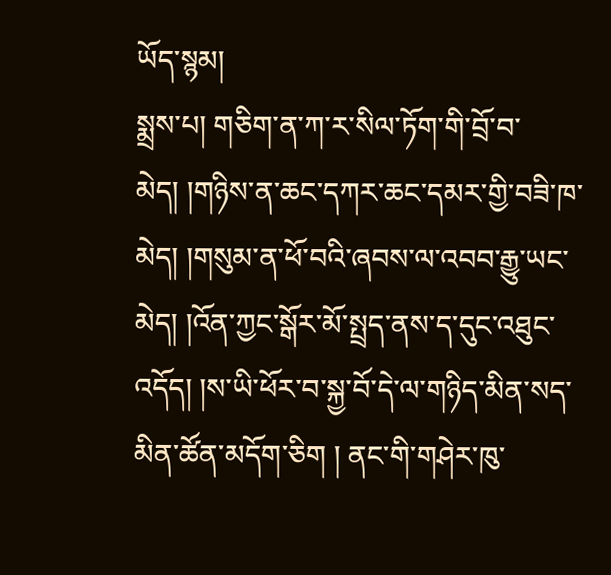ཡོད་སྙམ།
སྨྲས་པ། གཅིག་ན་ཀ་ར་སིལ་ཏོག་གི་བྲོ་བ་མེད། །གཉིས་ན་ཆང་དཀར་ཆང་དམར་གྱི་བཟི་ཁ་མེད། །གསུམ་ན་ཕོ་བའི་ཞབས་ལ་འབབ་རྒྱུ་ཡང་མེད། །འོན་ཀྱང་སྒོར་མོ་སྤྲད་ནས་ད་དུང་འཐུང་འདོད། །ས་ཡི་ཕོར་བ་སྐྱ་བོ་དེ་ལ་གཉིད་མིན་སད་མིན་ཚོན་མདོག་ཅིག ། ནང་གི་གཤེར་ཁུ་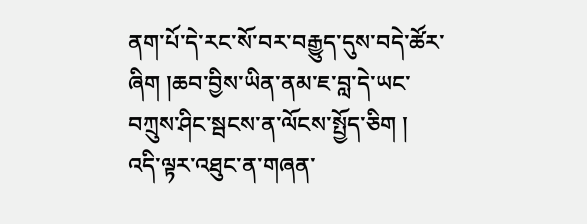ནག་པོ་དེ་རང་སོ་བར་བརྒྱུད་དུས་བདེ་ཚོར་ཞིག །ཆབ་བྱིས་ཡིན་ནམ་ཇ་བླ་དེ་ཡང་བཀྲུས་ཤིང་སྦངས་ན་ལོངས་སྤྱོད་ཅིག ། འདི་ལྟར་འཐུང་ན་གཞན་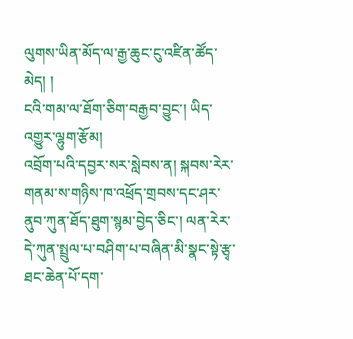ལུགས་ཡིན་མོད་ལ་རྒྱ་ཆུང་ངུ་འཛིན་ཚོད་མེད། །
ངའི་གམ་ལ་ཐོག་ཅིག་བརྒྱབ་བྱུང་། ཡིད་འགྱུར་ལྷུག་རྩོམ།
འབྲོག་པའི་དབྱར་སར་སླེབས་ན། སྐབས་རེར་གནམ་ས་གཉིས་ཁ་འཕྲོད་གྲབས་དང་ཤར་ནུབ་ཀུན་ཐོད་ཐུག་སྙམ་བྱེད་ཅིང་། ལན་རེར་དེ་ཀུན་སྤྲུལ་པ་བཤིག་པ་བཞིན་མི་སྣང་སྟེ་རྩྭ་ཐང་ཆེན་པོ་དག་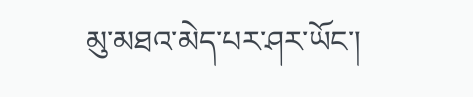མུ་མཐའ་མེད་པར་ཤར་ཡོང་།